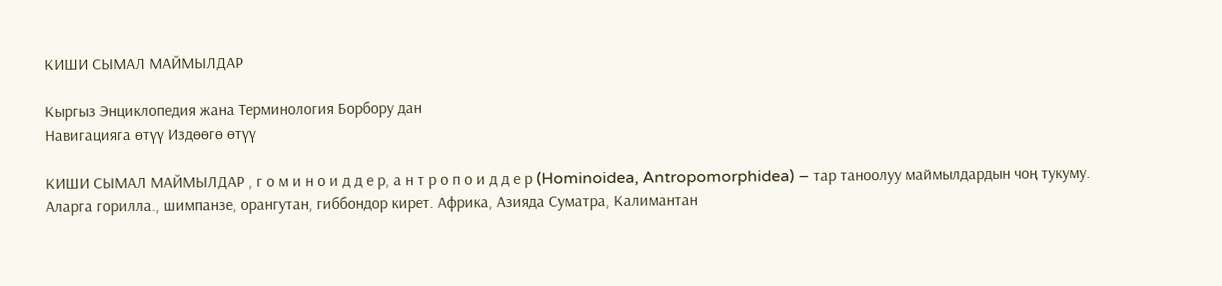КИШИ СЫМАЛ МАЙМЫЛДАР

Кыргыз Энциклопедия жана Терминология Борбору дан
Навигацияга өтүү Издөөгө өтүү

КИШИ СЫМАЛ МАЙМЫЛДАР , г о м и н о и д д е р, а н т р о п о и д д е р (Hominoidea, Antropomorphidea) – тар таноолуу маймылдардын чоң тукуму. Аларга горилла., шимпанзе, орангутан, гиббондор кирет. Африка, Азияда Суматра, Калимантан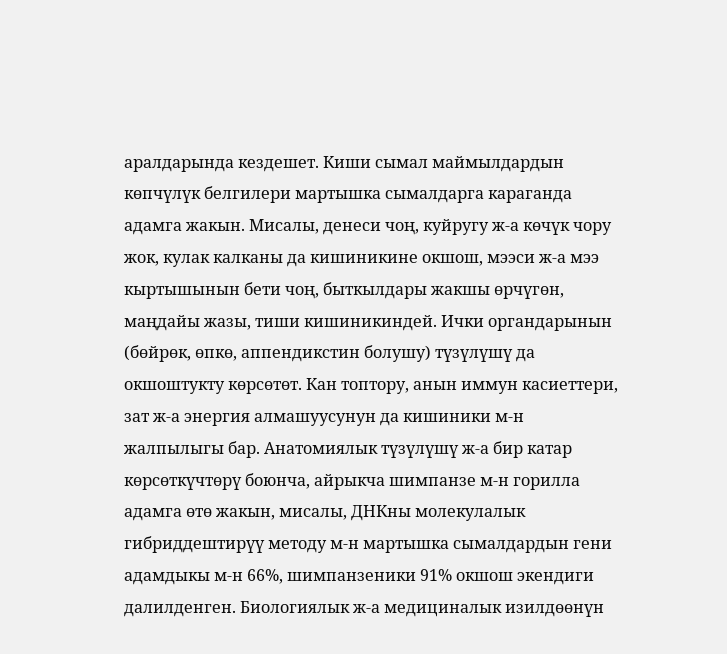аралдарында кездешет. Киши сымал маймылдардын көпчүлүк белгилери мартышка сымалдарга караганда адамга жакын. Мисалы, денеси чоң, куйругу ж-а көчүк чору жок, кулак калканы да кишиникине окшош, мээси ж-а мээ кыртышынын бети чоң, быткылдары жакшы өрчүгөн, маңдайы жазы, тиши кишиникиндей. Ички органдарынын (бөйрөк, өпкө, аппендикстин болушу) түзүлүшү да окшоштукту көрсөтөт. Кан топтору, анын иммун касиеттери, зат ж-а энергия алмашуусунун да кишиники м-н жалпылыгы бар. Анатомиялык түзүлүшү ж-а бир катар көрсөткүчтөрү боюнча, айрыкча шимпанзе м-н горилла адамга өтө жакын, мисалы, ДНКны молекулалык гибриддештирүү методу м-н мартышка сымалдардын гени адамдыкы м-н 66%, шимпанзеники 91% окшош экендиги далилденген. Биологиялык ж-а медициналык изилдөөнүн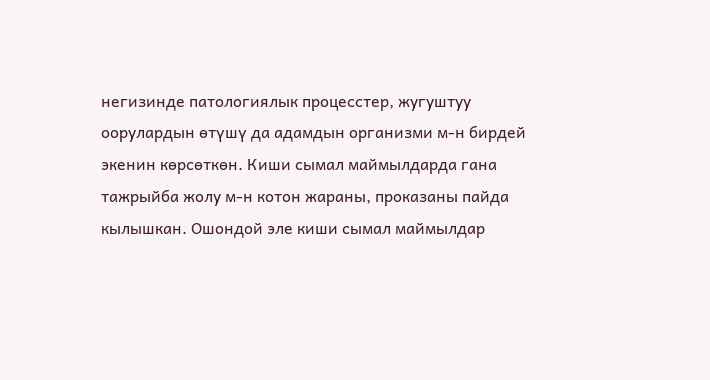негизинде патологиялык процесстер, жугуштуу оорулардын өтүшү да адамдын организми м-н бирдей экенин көрсөткөн. Киши сымал маймылдарда гана тажрыйба жолу м-н котон жараны, проказаны пайда кылышкан. Ошондой эле киши сымал маймылдар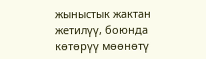жыныстык жактан жетилүү, боюнда көтөрүү мөөнөтү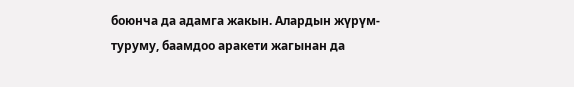боюнча да адамга жакын. Алардын жүрүм-туруму, баамдоо аракети жагынан да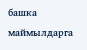башка маймылдарга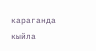караганда кыйла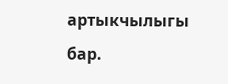артыкчылыгы бар.